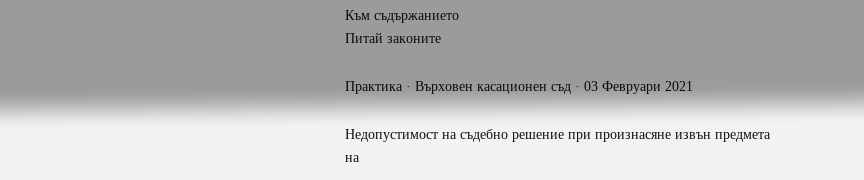Към съдържанието
Питай законите

Практика · Върховен касационен съд · 03 Февруари 2021

Недопустимост на съдебно решение при произнасяне извън предмета на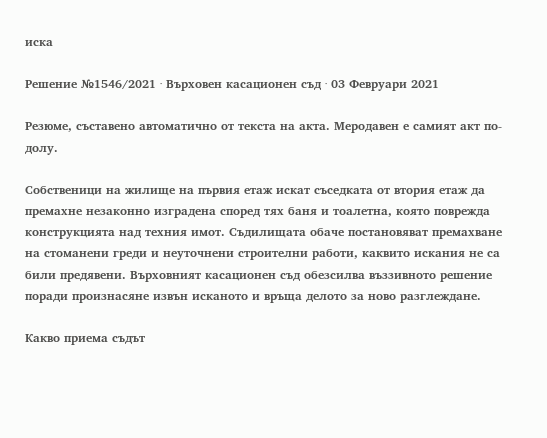иска

Решение №1546/2021 · Върховен касационен съд · 03 Февруари 2021

Резюме, съставено автоматично от текста на акта. Меродавен е самият акт по-долу.

Собственици на жилище на първия етаж искат съседката от втория етаж да премахне незаконно изградена според тях баня и тоалетна, която поврежда конструкцията над техния имот. Съдилищата обаче постановяват премахване на стоманени греди и неуточнени строителни работи, каквито искания не са били предявени. Върховният касационен съд обезсилва въззивното решение поради произнасяне извън исканото и връща делото за ново разглеждане.

Какво приема съдът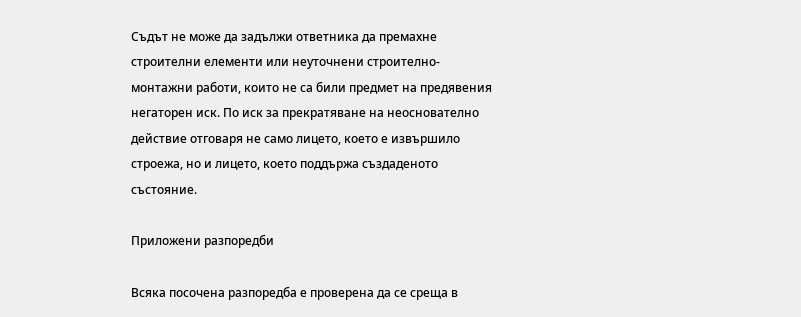Съдът не може да задължи ответника да премахне строителни елементи или неуточнени строително-монтажни работи, които не са били предмет на предявения негаторен иск. По иск за прекратяване на неоснователно действие отговаря не само лицето, което е извършило строежа, но и лицето, което поддържа създаденото състояние.

Приложени разпоредби

Всяка посочена разпоредба е проверена да се среща в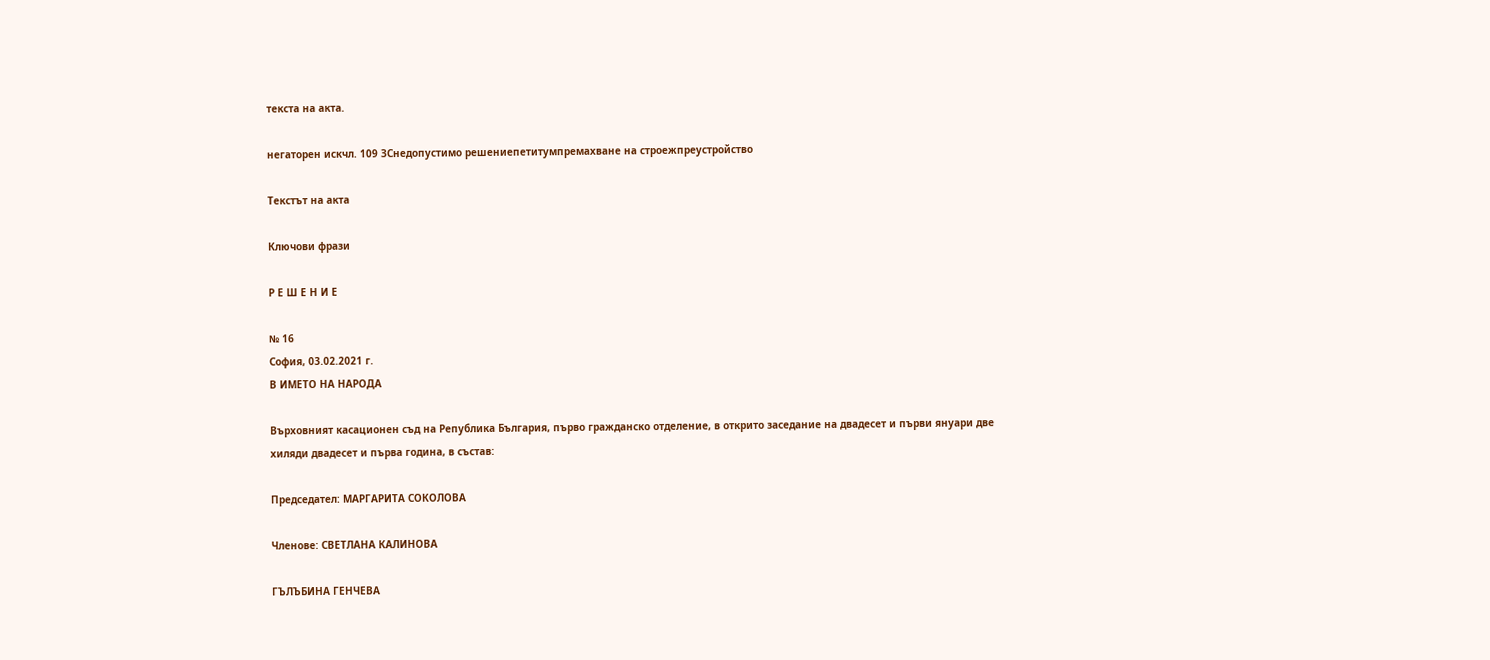текста на акта.

негаторен искчл. 109 ЗСнедопустимо решениепетитумпремахване на строежпреустройство

Текстът на акта

Ключови фрази

Р Е Ш Е Н И Е

№ 16
София, 03.02.2021 г.
В ИМЕТО НА НАРОДА

Върховният касационен съд на Република България, първо гражданско отделение, в открито заседание на двадесет и първи януари две хиляди двадесет и първа година, в състав:

Председател: МАРГАРИТА СОКОЛОВА

Членове: СВЕТЛАНА КАЛИНОВА

ГЪЛЪБИНА ГЕНЧЕВА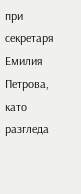при секретаря Емилия Петрова, като разгледа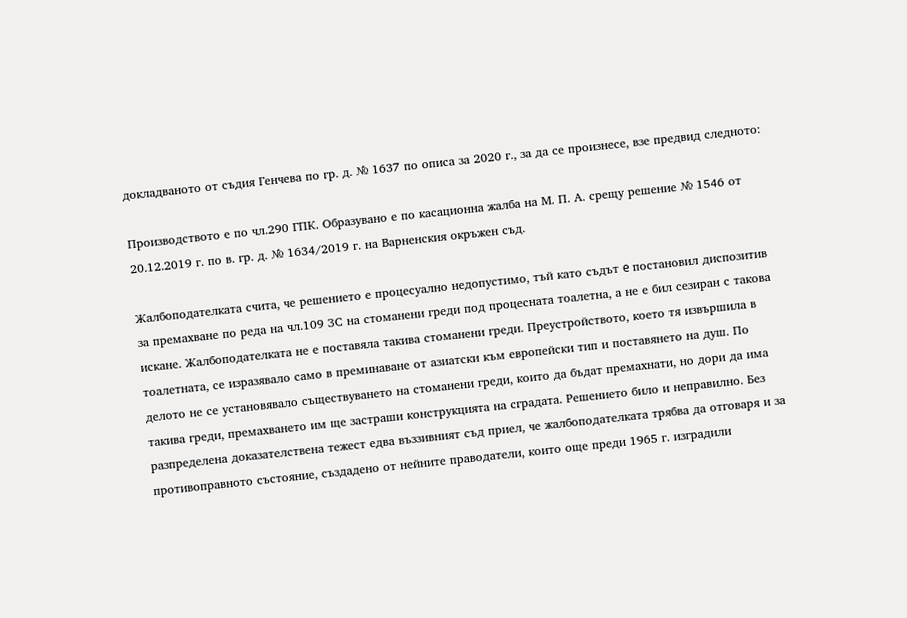докладваното от съдия Генчева по гр. д. № 1637 по описа за 2020 г., за да се произнесе, взе предвид следното:

Производството е по чл.290 ГПК. Образувано е по касационна жалба на М. П. А. срещу решение № 1546 от 20.12.2019 г. по в. гр. д. № 1634/2019 г. на Варненския окръжен съд.

Жалбоподателката счита, че решението е процесуално недопустимо, тъй като съдът e постановил диспозитив за премахване по реда на чл.109 ЗС на стоманени греди под процесната тоалетна, а не е бил сезиран с такова искане. Жалбоподателката не е поставяла такива стоманени греди. Преустройството, което тя извършила в тоалетната, се изразявало само в преминаване от азиатски към европейски тип и поставянето на душ. По делото не се установявало съществуването на стоманени греди, които да бъдат премахнати, но дори да има такива греди, премахването им ще застраши конструкцията на сградата. Решението било и неправилно. Без разпределена доказателствена тежест едва въззивният съд приел, че жалбоподателката трябва да отговаря и за противоправното състояние, създадено от нейните праводатели, които още преди 1965 г. изградили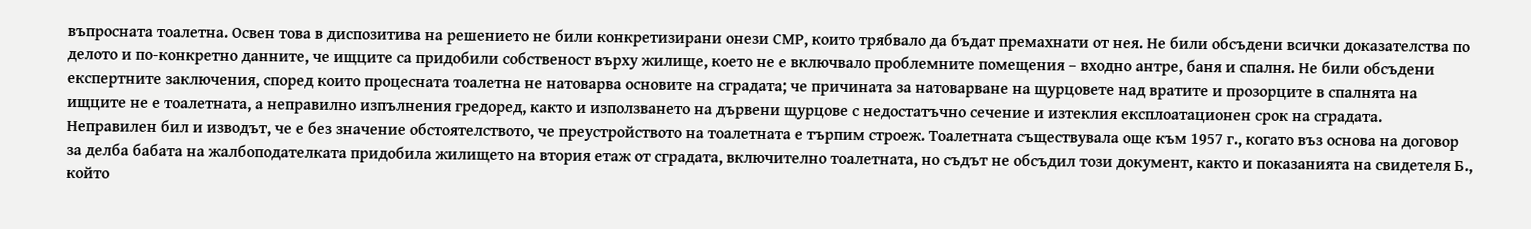въпросната тоалетна. Освен това в диспозитива на решението не били конкретизирани онези СМР, които трябвало да бъдат премахнати от нея. Не били обсъдени всички доказателства по делото и по-конкретно данните, че ищците са придобили собственост върху жилище, което не е включвало проблемните помещения – входно антре, баня и спалня. Не били обсъдени експертните заключения, според които процесната тоалетна не натоварва основите на сградата; че причината за натоварване на щурцовете над вратите и прозорците в спалнята на ищците не е тоалетната, а неправилно изпълнения гредоред, както и използването на дървени щурцове с недостатъчно сечение и изтеклия експлоатационен срок на сградата. Неправилен бил и изводът, че е без значение обстоятелството, че преустройството на тоалетната е търпим строеж. Тоалетната съществувала още към 1957 г., когато въз основа на договор за делба бабата на жалбоподателката придобила жилището на втория етаж от сградата, включително тоалетната, но съдът не обсъдил този документ, както и показанията на свидетеля Б., който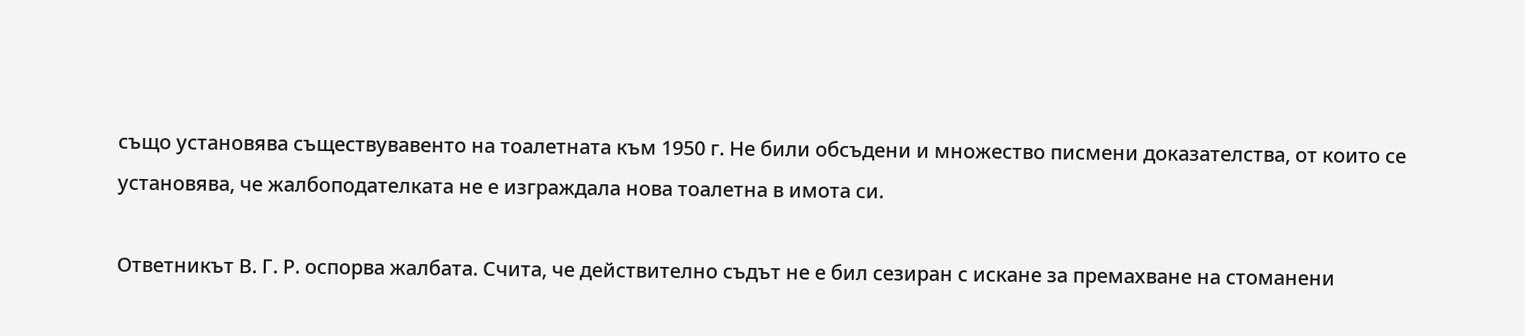също установява съществувавенто на тоалетната към 1950 г. Не били обсъдени и множество писмени доказателства, от които се установява, че жалбоподателката не е изграждала нова тоалетна в имота си.

Ответникът В. Г. Р. оспорва жалбата. Счита, че действително съдът не е бил сезиран с искане за премахване на стоманени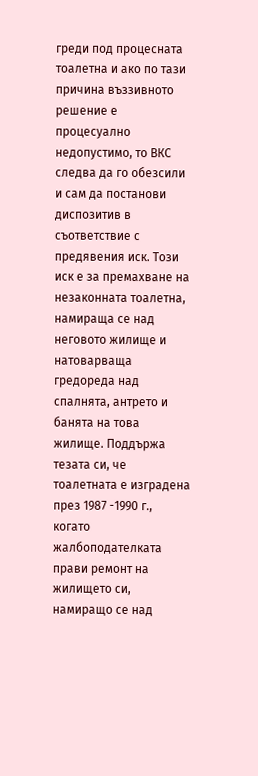греди под процесната тоалетна и ако по тази причина въззивното решение е процесуално недопустимо, то ВКС следва да го обезсили и сам да постанови диспозитив в съответствие с предявения иск. Този иск е за премахване на незаконната тоалетна, намираща се над неговото жилище и натоварваща гредореда над спалнята, антрето и банята на това жилище. Поддържа тезата си, че тоалетната е изградена през 1987 -1990 г., когато жалбоподателката прави ремонт на жилището си, намиращо се над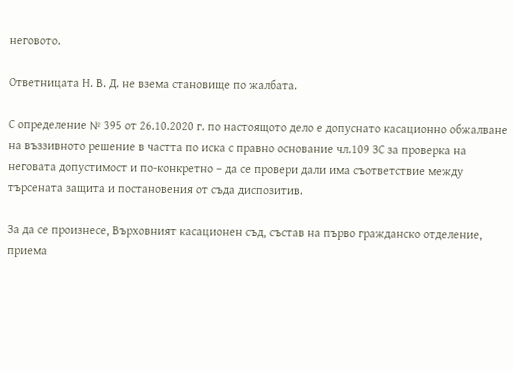неговото.

Ответницата Н. В. Д. не взема становище по жалбата.

С определение № 395 от 26.10.2020 г. по настоящото дело е допуснато касационно обжалване на въззивното решение в частта по иска с правно основание чл.109 ЗС за проверка на неговата допустимост и по-конкретно – да се провери дали има съответствие между търсената защита и постановения от съда диспозитив.

За да се произнесе, Върховният касационен съд, състав на първо гражданско отделение, приема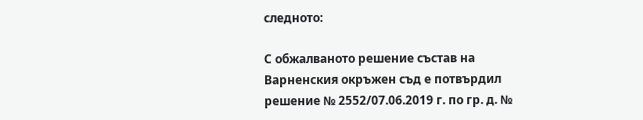следното:

С обжалваното решение състав на Варненския окръжен съд е потвърдил решение № 2552/07.06.2019 г. по гр. д. №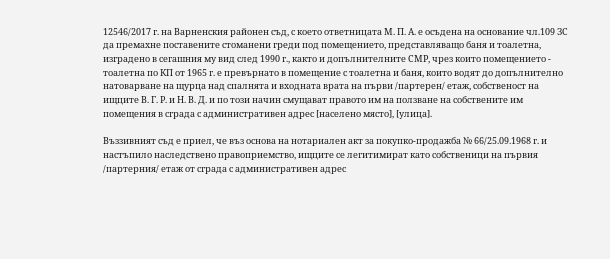12546/2017 г. на Варненския районен съд, с което ответницата М. П. А. е осъдена на основание чл.109 ЗС да премахне поставените стоманени греди под помещението, представляващо баня и тоалетна, изградено в сегашния му вид след 1990 г., както и допълнителните СМР, чрез които помещението - тоалетна по КП от 1965 г. е превърнато в помещение с тоалетна и баня, които водят до допълнително натоварване на щурца над спалнята и входната врата на първи /партерен/ етаж, собственост на ищците В. Г. Р. и Н. В. Д. и по този начин смущават правото им на ползване на собствените им помещения в сграда с административен адрес [населено място], [улица].

Въззивният съд е приел, че въз основа на нотариален акт за покупко-продажба № 66/25.09.1968 г. и настъпило наследствено правоприемство, ищците се легитимират като собственици на първия /партерния/ етаж от сграда с административен адрес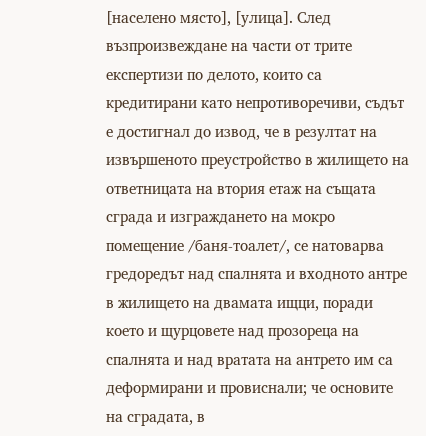[населено място], [улица]. След възпроизвеждане на части от трите експертизи по делото, които са кредитирани като непротиворечиви, съдът е достигнал до извод, че в резултат на извършеното преустройство в жилището на ответницата на втория етаж на същата сграда и изграждането на мокро помещение /баня-тоалет/, се натоварва гредоредът над спалнята и входното антре в жилището на двамата ищци, поради което и щурцовете над прозореца на спалнята и над вратата на антрето им са деформирани и провиснали; че основите на сградата, в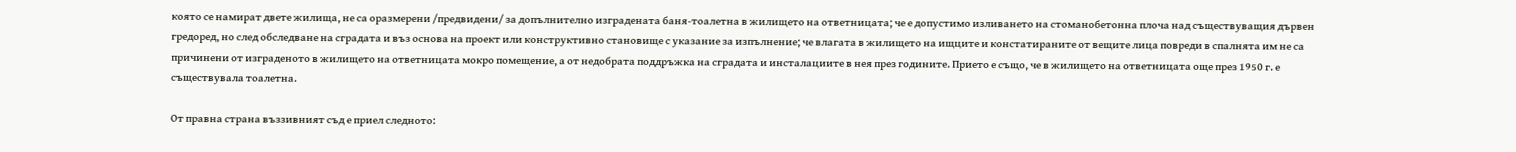която се намират двете жилища, не са оразмерени /предвидени/ за допълнително изградената баня-тоалетна в жилището на ответницата; че е допустимо изливането на стоманобетонна плоча над съществуващия дървен гредоред, но след обследване на сградата и въз основа на проект или конструктивно становище с указание за изпълнение; че влагата в жилището на ищците и констатираните от вещите лица повреди в спалнята им не са причинени от изграденото в жилището на ответницата мокро помещение, а от недобрата поддръжка на сградата и инсталациите в нея през годините. Прието е също, че в жилището на ответницата още през 1950 г. е съществувала тоалетна.

От правна страна въззивният съд е приел следното: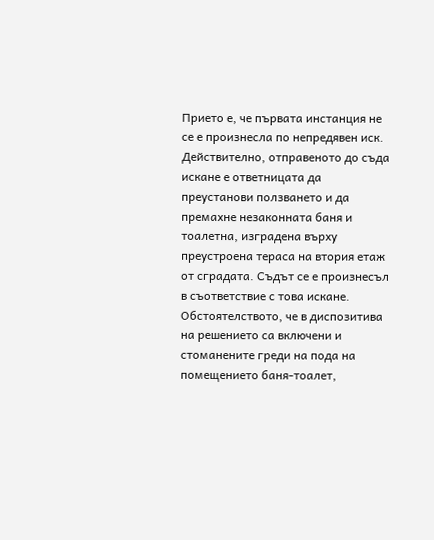Прието е, че първата инстанция не се е произнесла по непредявен иск. Действително, отправеното до съда искане е ответницата да преустанови ползването и да премахне незаконната баня и тоалетна, изградена върху преустроена тераса на втория етаж от сградата. Съдът се е произнесъл в съответствие с това искане. Обстоятелството, че в диспозитива на решението са включени и стоманените греди на пода на помещението баня-тоалет,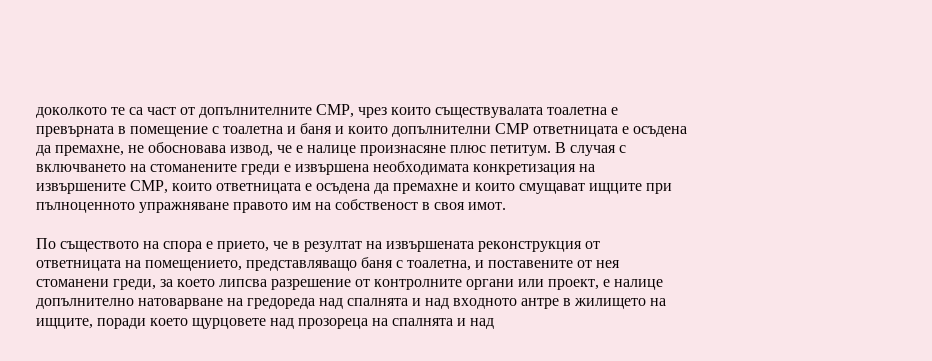доколкото те са част от допълнителните СМР, чрез които съществувалата тоалетна е превърната в помещение с тоалетна и баня и които допълнителни СМР ответницата е осъдена да премахне, не обосновава извод, че е налице произнасяне плюс петитум. В случая с включването на стоманените греди е извършена необходимата конкретизация на извършените СМР, които ответницата е осъдена да премахне и които смущават ищците при пълноценното упражняване правото им на собственост в своя имот.

По съществото на спора е прието, че в резултат на извършената реконструкция от ответницата на помещението, представляващо баня с тоалетна, и поставените от нея стоманени греди, за което липсва разрешение от контролните органи или проект, е налице допълнително натоварване на гредореда над спалнята и над входното антре в жилището на ищците, поради което щурцовете над прозореца на спалнята и над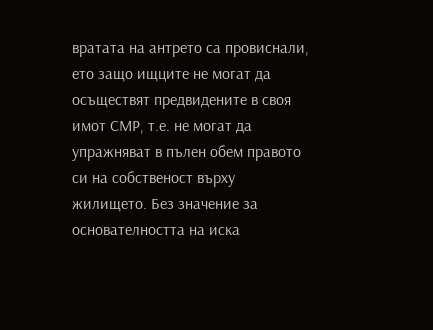вратата на антрето са провиснали, ето защо ищците не могат да осъществят предвидените в своя имот СМР, т.е. не могат да упражняват в пълен обем правото си на собственост върху жилището. Без значение за основателността на иска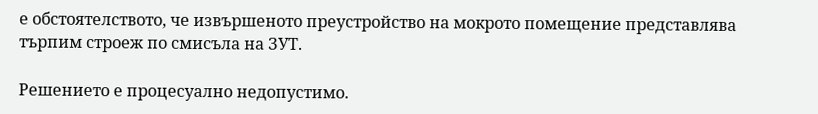е обстоятелството, че извършеното преустройство на мокрото помещение представлява търпим строеж по смисъла на ЗУТ.

Решението е процесуално недопустимо.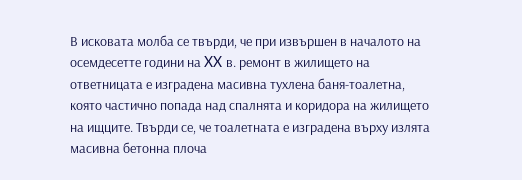В исковата молба се твърди, че при извършен в началото на осемдесетте години на XX в. ремонт в жилището на ответницата е изградена масивна тухлена баня-тоалетна, която частично попада над спалнята и коридора на жилището на ищците. Твърди се, че тоалетната е изградена върху излята масивна бетонна плоча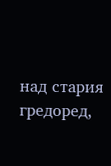над стария гредоред,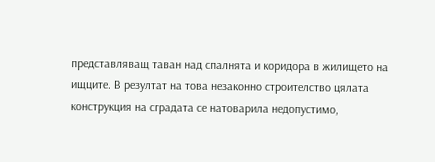представляващ таван над спалнята и коридора в жилището на ищците. В резултат на това незаконно строителство цялата конструкция на сградата се натоварила недопустимо,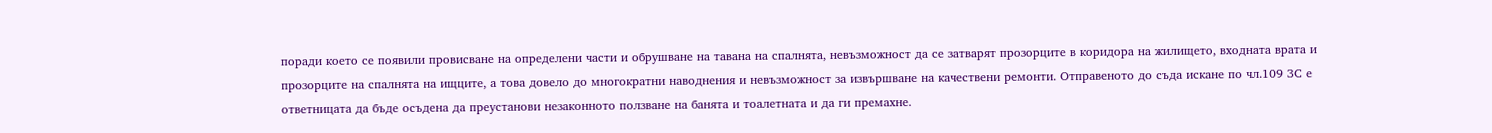поради което се появили провисване на определени части и обрушване на тавана на спалнята, невъзможност да се затварят прозорците в коридора на жилището, входната врата и прозорците на спалнята на ищците, а това довело до многократни наводнения и невъзможност за извършване на качествени ремонти. Отправеното до съда искане по чл.109 ЗС е ответницата да бъде осъдена да преустанови незаконното ползване на банята и тоалетната и да ги премахне.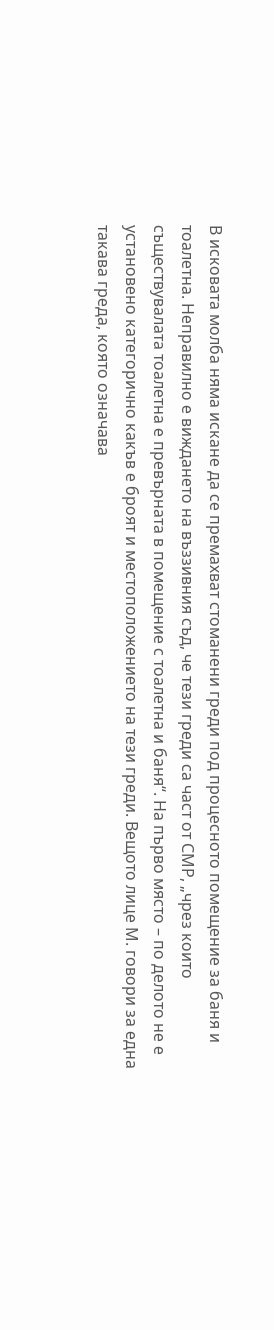В исковата молба няма искане да се премахват стоманени греди под процесното помещение за баня и тоалетна. Неправилно е виждането на въззивния съд, че тези греди са част от СМР, „чрез които съществувалата тоалетна е превърната в помещение с тоалетна и баня“. На първо място – по делото не е установено категорично какъв е броят и местоположението на тези греди. Вещото лице М. говори за една такава греда, която означава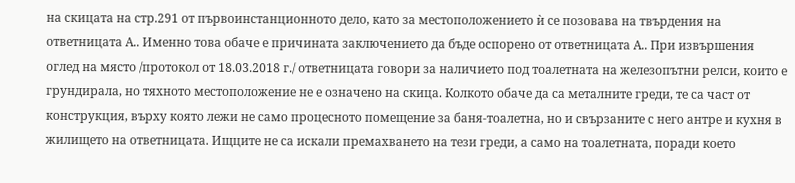на скицата на стр.291 от първоинстанционното дело, като за местоположението ѝ се позовава на твърдения на ответницата А.. Именно това обаче е причината заключението да бъде оспорено от ответницата А.. При извършения оглед на място /протокол от 18.03.2018 г./ ответницата говори за наличието под тоалетната на железопътни релси, които е грундирала, но тяхното местоположение не е означено на скица. Колкото обаче да са металните греди, те са част от конструкция, върху която лежи не само процесното помещение за баня-тоалетна, но и свързаните с него антре и кухня в жилището на ответницата. Ищците не са искали премахването на тези греди, а само на тоалетната, поради което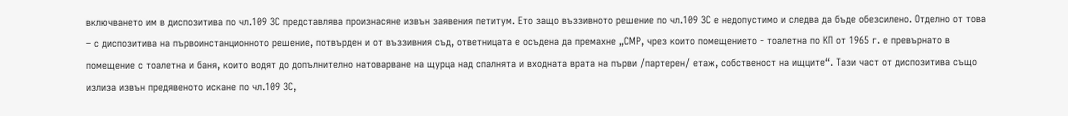включването им в диспозитива по чл.109 ЗС представлява произнасяне извън заявения петитум. Ето защо въззивното решение по чл.109 ЗС е недопустимо и следва да бъде обезсилено. Отделно от това – с диспозитива на първоинстанционното решение, потвърден и от въззивния съд, ответницата е осъдена да премахне „СМР, чрез които помещението - тоалетна по КП от 1965 г. е превърнато в помещение с тоалетна и баня, които водят до допълнително натоварване на щурца над спалнята и входната врата на първи /партерен/ етаж, собственост на ищците“. Тази част от диспозитива също излиза извън предявеното искане по чл.109 ЗС,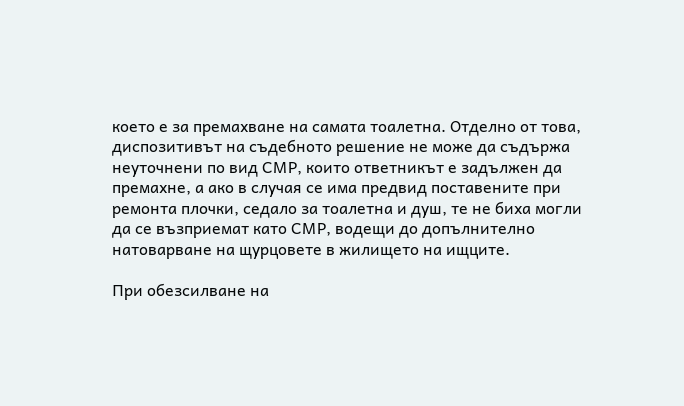което е за премахване на самата тоалетна. Отделно от това, диспозитивът на съдебното решение не може да съдържа неуточнени по вид СМР, които ответникът е задължен да премахне, а ако в случая се има предвид поставените при ремонта плочки, седало за тоалетна и душ, те не биха могли да се възприемат като СМР, водещи до допълнително натоварване на щурцовете в жилището на ищците.

При обезсилване на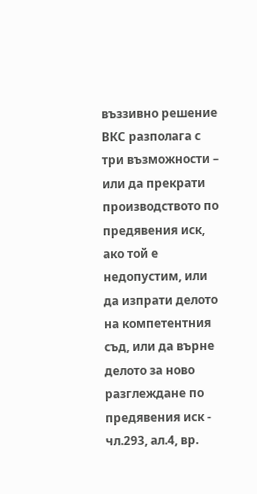въззивно решение ВКС разполага с три възможности – или да прекрати производството по предявения иск, ако той е недопустим, или да изпрати делото на компетентния съд, или да върне делото за ново разглеждане по предявения иск - чл.293, ал.4, вр.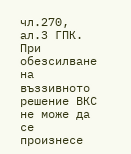чл.270, ал.3 ГПК. При обезсилване на въззивното решение ВКС не може да се произнесе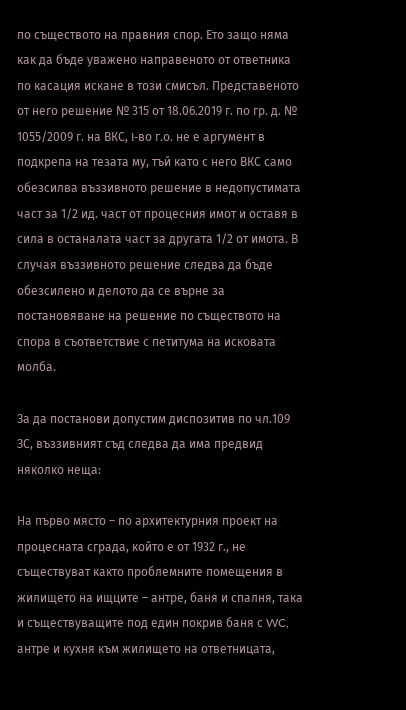по съществото на правния спор. Ето защо няма как да бъде уважено направеното от ответника по касация искане в този смисъл. Представеното от него решение № 315 от 18.06.2019 г. по гр. д. № 1055/2009 г. на ВКС, I-во г.о. не е аргумент в подкрепа на тезата му, тъй като с него ВКС само обезсилва въззивното решение в недопустимата част за 1/2 ид. част от процесния имот и оставя в сила в останалата част за другата 1/2 от имота. В случая въззивното решение следва да бъде обезсилено и делото да се върне за постановяване на решение по съществото на спора в съответствие с петитума на исковата молба.

За да постанови допустим диспозитив по чл.109 ЗС, въззивният съд следва да има предвид няколко неща:

На първо място – по архитектурния проект на процесната сграда, който е от 1932 г., не съществуват както проблемните помещения в жилището на ищците – антре, баня и спалня, така и съществуващите под един покрив баня с WC, антре и кухня към жилището на ответницата,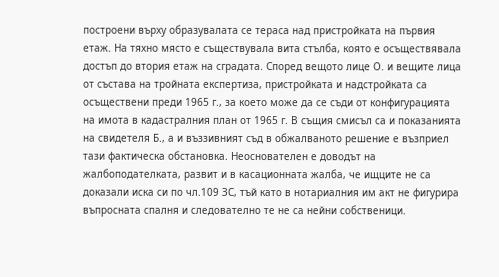построени върху образувалата се тераса над пристройката на първия етаж. На тяхно място е съществувала вита стълба, която е осъществявала достъп до втория етаж на сградата. Според вещото лице О. и вещите лица от състава на тройната експертиза, пристройката и надстройката са осъществени преди 1965 г., за което може да се съди от конфигурацията на имота в кадастралния план от 1965 г. В същия смисъл са и показанията на свидетеля Б., а и въззивният съд в обжалваното решение е възприел тази фактическа обстановка. Неоснователен е доводът на жалбоподателката, развит и в касационната жалба, че ищците не са доказали иска си по чл.109 ЗС, тъй като в нотариалния им акт не фигурира въпросната спалня и следователно те не са нейни собственици.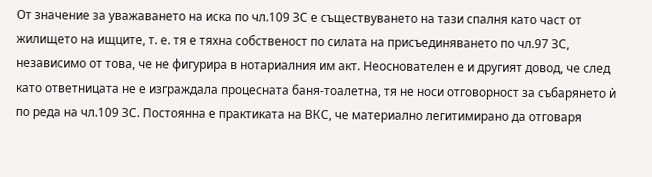От значение за уважаването на иска по чл.109 ЗС е съществуването на тази спалня като част от жилището на ищците, т. е. тя е тяхна собственост по силата на присъединяването по чл.97 ЗС, независимо от това, че не фигурира в нотариалния им акт. Неоснователен е и другият довод, че след като ответницата не е изграждала процесната баня-тоалетна, тя не носи отговорност за събарянето ѝ по реда на чл.109 ЗС. Постоянна е практиката на ВКС, че материално легитимирано да отговаря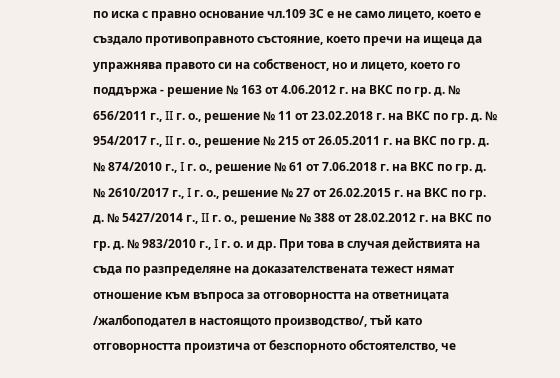по иска с правно основание чл.109 ЗС е не само лицето, което е създало противоправното състояние, което пречи на ищеца да упражнява правото си на собственост, но и лицето, което го поддържа - решение № 163 от 4.06.2012 г. на ВКС по гр. д. № 656/2011 г., II г. о., решение № 11 от 23.02.2018 г. на ВКС по гр. д. № 954/2017 г., II г. о., решение № 215 от 26.05.2011 г. на ВКС по гр. д. № 874/2010 г., I г. о., решение № 61 от 7.06.2018 г. на ВКС по гр. д. № 2610/2017 г., I г. о., решение № 27 от 26.02.2015 г. на ВКС по гр. д. № 5427/2014 г., II г. о., решение № 388 от 28.02.2012 г. на ВКС по гр. д. № 983/2010 г., I г. о. и др. При това в случая действията на съда по разпределяне на доказателствената тежест нямат отношение към въпроса за отговорността на ответницата /жалбоподател в настоящото производство/, тъй като отговорността произтича от безспорното обстоятелство, че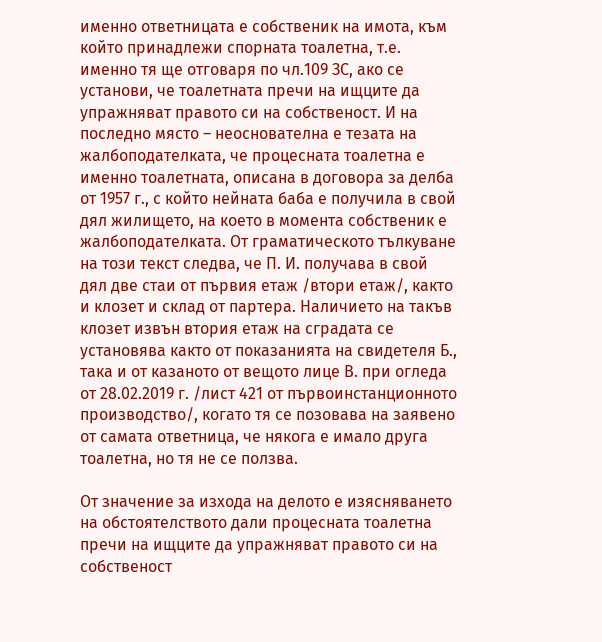именно ответницата е собственик на имота, към който принадлежи спорната тоалетна, т.е. именно тя ще отговаря по чл.109 ЗС, ако се установи, че тоалетната пречи на ищците да упражняват правото си на собственост. И на последно място – неоснователна е тезата на жалбоподателката, че процесната тоалетна е именно тоалетната, описана в договора за делба от 1957 г., с който нейната баба е получила в свой дял жилището, на което в момента собственик е жалбоподателката. От граматическото тълкуване на този текст следва, че П. И. получава в свой дял две стаи от първия етаж /втори етаж/, както и клозет и склад от партера. Наличието на такъв клозет извън втория етаж на сградата се установява както от показанията на свидетеля Б., така и от казаното от вещото лице В. при огледа от 28.02.2019 г. /лист 421 от първоинстанционното производство/, когато тя се позовава на заявено от самата ответница, че някога е имало друга тоалетна, но тя не се ползва.

От значение за изхода на делото е изясняването на обстоятелството дали процесната тоалетна пречи на ищците да упражняват правото си на собственост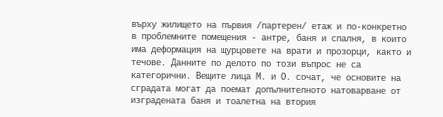върху жилището на първия /партерен/ етаж и по-конкретно в проблемните помещения - антре, баня и спалня, в които има деформация на щурцовете на врати и прозорци, както и течове. Данните по делото по този въпрос не са категорични. Вещите лица М. и О. сочат, че основите на сградата могат да поемат допълнителното натоварване от изградената баня и тоалетна на втория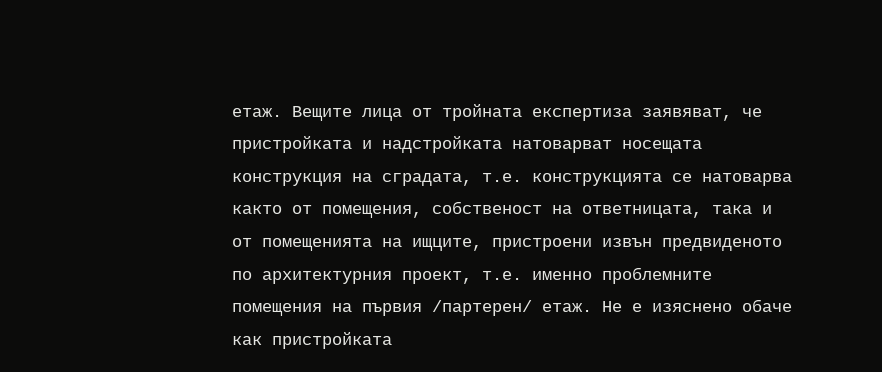етаж. Вещите лица от тройната експертиза заявяват, че пристройката и надстройката натоварват носещата конструкция на сградата, т.е. конструкцията се натоварва както от помещения, собственост на ответницата, така и от помещенията на ищците, пристроени извън предвиденото по архитектурния проект, т.е. именно проблемните помещения на първия /партерен/ етаж. Не е изяснено обаче как пристройката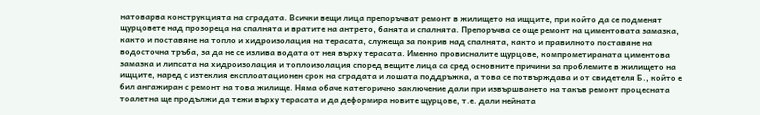натоварва конструкцията на сградата. Всички вещи лица препоръчват ремонт в жилището на ищците, при който да се подменят щурцовете над прозореца на спалнята и вратите на антрето, банята и спалнята. Препоръчва се още ремонт на циментовата замазка, както и поставяне на топло и хидроизолация на терасата, служеща за покрив над спалнята, както и правилното поставяне на водосточна тръба, за да не се излива водата от нея върху терасата. Именно провисналите щурцове, компрометираната циментова замазка и липсата на хидроизолация и топлоизолация според вещите лица са сред основните причини за проблемите в жилището на ищците, наред с изтеклия експлоатационен срок на сградата и лошата поддръжка, а това се потвърждава и от свидетеля Б., който е бил ангажиран с ремонт на това жилище. Няма обаче категорично заключение дали при извършването на такъв ремонт процесната тоалетна ще продължи да тежи върху терасата и да деформира новите щурцове, т.е. дали нейната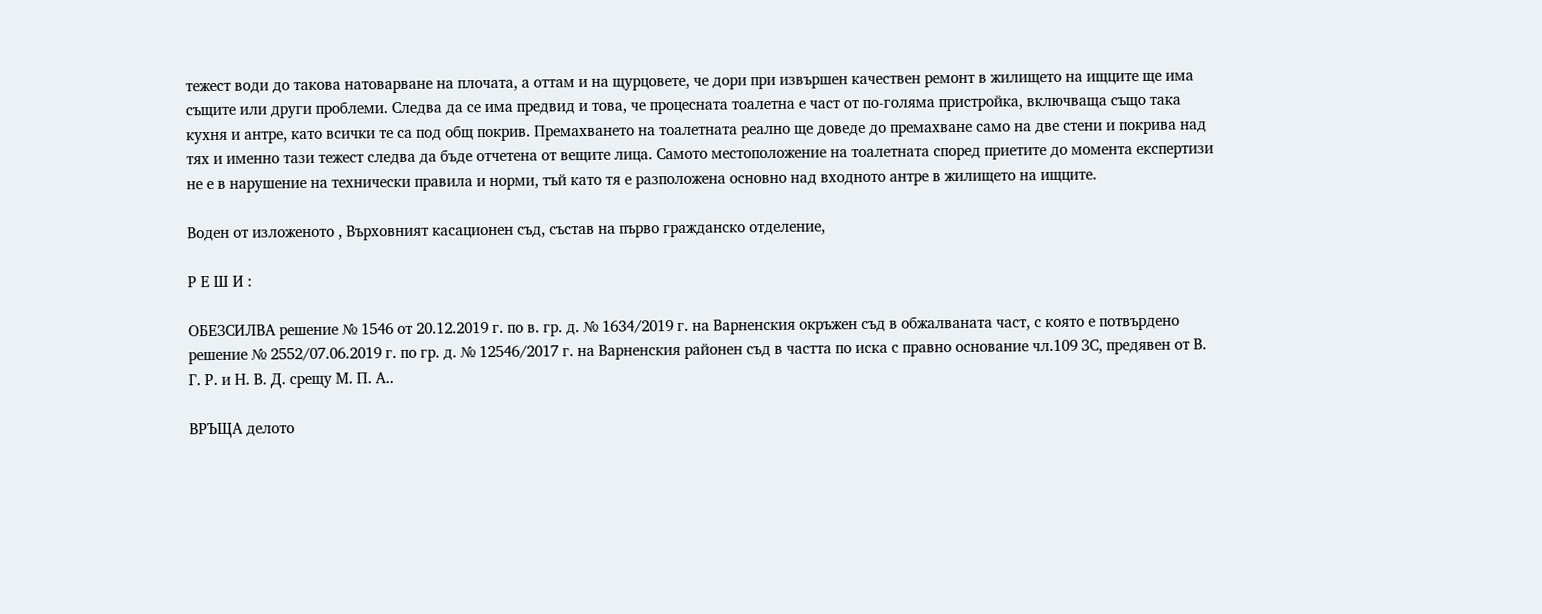тежест води до такова натоварване на плочата, а оттам и на щурцовете, че дори при извършен качествен ремонт в жилището на ищците ще има същите или други проблеми. Следва да се има предвид и това, че процесната тоалетна е част от по-голяма пристройка, включваща също така кухня и антре, като всички те са под общ покрив. Премахването на тоалетната реално ще доведе до премахване само на две стени и покрива над тях и именно тази тежест следва да бъде отчетена от вещите лица. Самото местоположение на тоалетната според приетите до момента експертизи не е в нарушение на технически правила и норми, тъй като тя е разположена основно над входното антре в жилището на ищците.

Воден от изложеното , Върховният касационен съд, състав на първо гражданско отделение,

Р Е Ш И :

ОБЕЗСИЛВА решение № 1546 от 20.12.2019 г. по в. гр. д. № 1634/2019 г. на Варненския окръжен съд в обжалваната част, с която е потвърдено решение № 2552/07.06.2019 г. по гр. д. № 12546/2017 г. на Варненския районен съд в частта по иска с правно основание чл.109 ЗС, предявен от В. Г. Р. и Н. В. Д. срещу М. П. А..

ВРЪЩА делото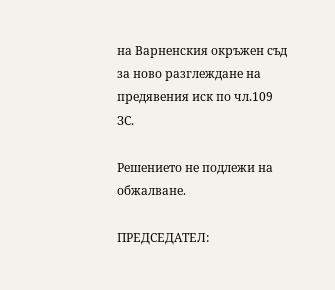на Варненския окръжен съд за ново разглеждане на предявения иск по чл.109 ЗС.

Решението не подлежи на обжалване.

ПРЕДСЕДАТЕЛ: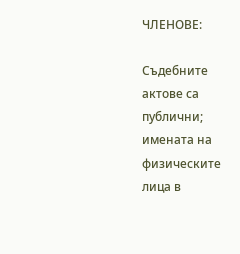ЧЛЕНОВЕ:

Съдебните актове са публични; имената на физическите лица в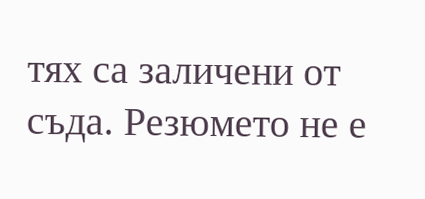тях са заличени от съда. Резюмето не е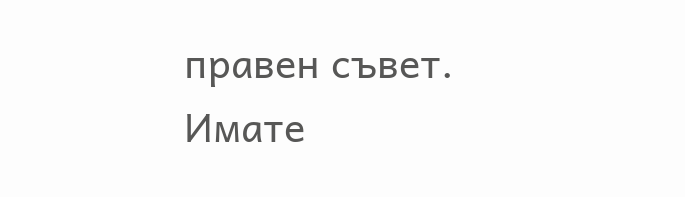правен съвет. Имате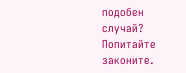подобен случай? Попитайте законите.